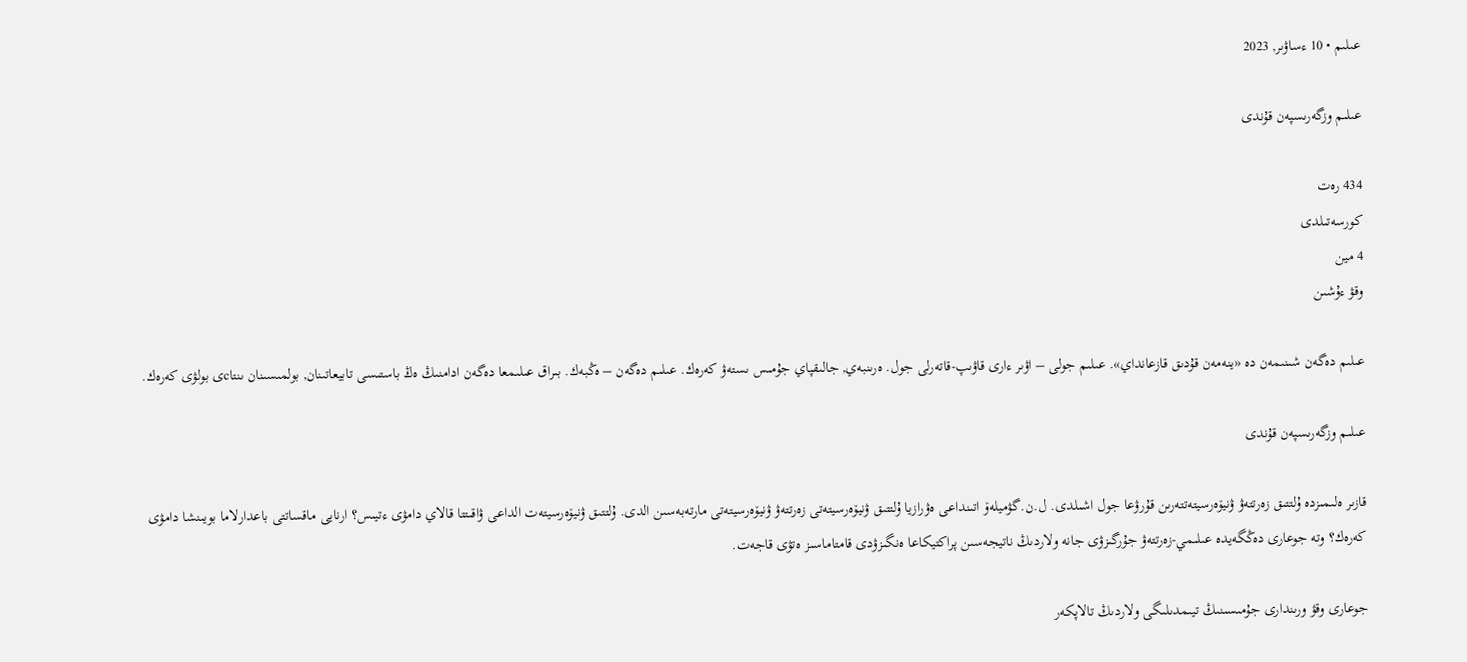عىلىم • 10 ءساۋىر, 2023

عىلىم وزگەرىسپەن قۇندى

434 رەت
كورسەتىلدى
4 مين
وقۋ ءۇشىن

عىلىم دەگەن شىنىمەن دە «ينەمەن قۇدىق قازعانداي». عىلىم جولى – اۋىر ءارى قاۋىپ-قاتەرلى جول. ەرىنبەي, جالىقپاي جۇمىس ىستەۋ كەرەك. عىلىم دەگەن – ەڭبەك. بىراق عىلىمعا دەگەن ادامنىڭ ەڭ باستىسى تابيعاتىنان, بولمىسىنان ىنتاcى بولۋى كەرەك.

عىلىم وزگەرىسپەن قۇندى

قازىر ەلىمىزدە ۇلتتىق زەرتتەۋ ۋنيۆەرسيتەتتەرىن قۇرۋعا جول اشىلدى. ل.ن.گۋميلەۆ اتىنداعى ەۋرازيا ۇلتتىق ۋنيۆەرسيتەتى زەرتتەۋ ۋنيۆەرسيتەتى مارتەبەسىن الدى. ۇلتتىق ۋنيۆەرسيتەت الداعى ۋاقىتتا قالاي دامۋى ءتيىس؟ ارنايى ماقساتتى باعدارلاما بويىنشا دامۋى كەرەك؟ وتە جوعارى دەڭگەيدە عىلىمي-زەرتتەۋ جۇرگىزۋى جانە ولاردىڭ ناتيجەسىن پراكتيكاعا ەنگىزۋدى قامتاماسىز ەتۋى قاجەت.

جوعارى وقۋ ورىندارى جۇمىسىنىڭ تيىمدىلىگى ولاردىڭ تالاپكەر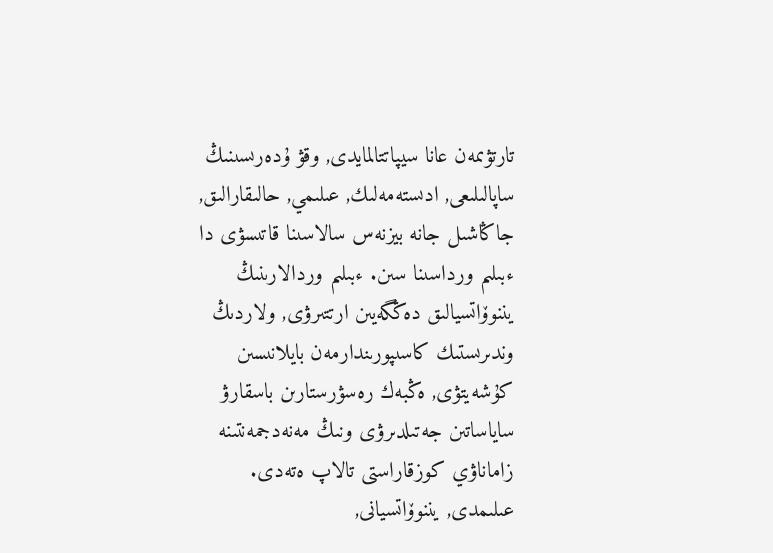تارتۋىمەن عانا سيپاتتالمايدى, وقۋ ۇدەرىسىنىڭ ساپالىلىعى, ادىستەمەلىك, عىلىمي, حالىقارالىق, جاڭاشىل جانە بيزنەس سالاسىنا قاتىسۋى دا ءبىلىم ورداسىنا سىن. ءبىلىم وردالارىنىڭ يننوۆاتسيالىق دەڭگەيىن ارتتىرۋى, ولاردىڭ وندىرىستىك كاسىپورىندارمەن بايلانىسىن كۇشەيتۋى, ەڭبەك رەسۋرستارىن باسقارۋ ساياساتىن جەتىلدىرۋى ونىڭ مەنەدجمەنتىنە زاماناۋي كوزقاراستى تالاپ ەتەدى. عىلىمدى, يننوۆاتسيانى,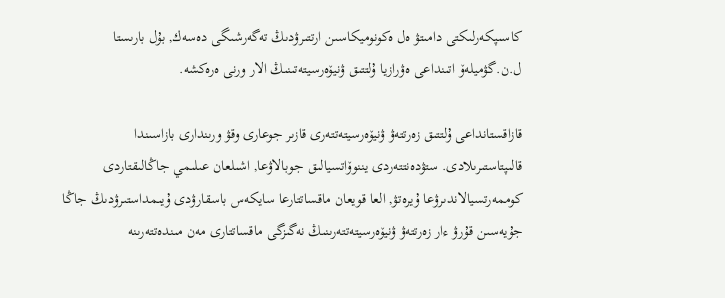كاسىپكەرلىكتى دامىتۋ ەل ەكونوميكاسىن ارتتىرۋدىڭ تەگەرشىگى دەسەك, بۇل بارىستا ل.ن.گۋميلەۆ اتىنداعى ەۋرازيا ۇلتتىق ۋنيۆەرسيتەتىنىڭ الار ورنى ەرەكشە.

قازاقستانداعى ۇلتتىق زەرتتەۋ ۋنيۆەرسيتەتتەرى قازىر جوعارى وقۋ ورىندارى بازاسىندا قالىپتاستىرىلادى. ستۋدەنتتەردى يننوۆاتسيالىق جوبالاۋعا, اشىلعان عىلىمي جاڭالىقتاردى كوممەرتسيالاندىرۋعا ۇيرەتۋ, العا قويعان ماقساتتارعا سايكەس باسقارۋدى ۇيىمداستىرۋدىڭ جاڭا جۇيەسىن قۇرۋ ءار زەرتتەۋ ۋنيۆەرسيتەتتەرىنىڭ نەگىزگى ماقساتتارى مەن مىندەتتەرىنە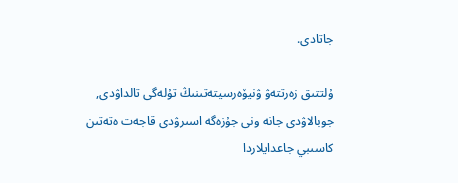جاتادى.

ۇلتتىق زەرتتەۋ ۋنيۆەرسيتەتىنىڭ تۇلەگى تالداۋدى, جوبالاۋدى جانە ونى جۇزەگە اسىرۋدى قاجەت ەتەتىن كاسىبي جاعدايلاردا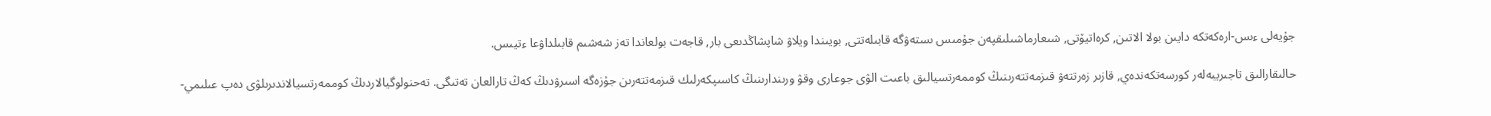جۇيەلى ءىس-ارەكەتكە دايىن بولا الاتىن, كرەاتيۆتى, شىعارماشىلىقپەن جۇمىس ىستەۋگە قابىلەتتى, بويىندا ويلاۋ شاپشاڭدىعى بار, قاجەت بولعاندا تەز شەشىم قابىلداۋعا ءتيىس.

حالىقارالىق تاجىريبەلەر كورسەتكەندەي, قازىر زەرتتەۋ قىزمەتتەرىنىڭ كوممەرتسيالىق باعىت الۋى جوعارى وقۋ ورىندارىنىڭ كاسىپكەرلىك قىزمەتتەرىن جۇزەگە اسىرۋدىڭ كەڭ تارالعان تەتىگى. تەحنولوگيالاردىڭ كوممەرتسيالاندىرىلۋى دەپ عىلىمي-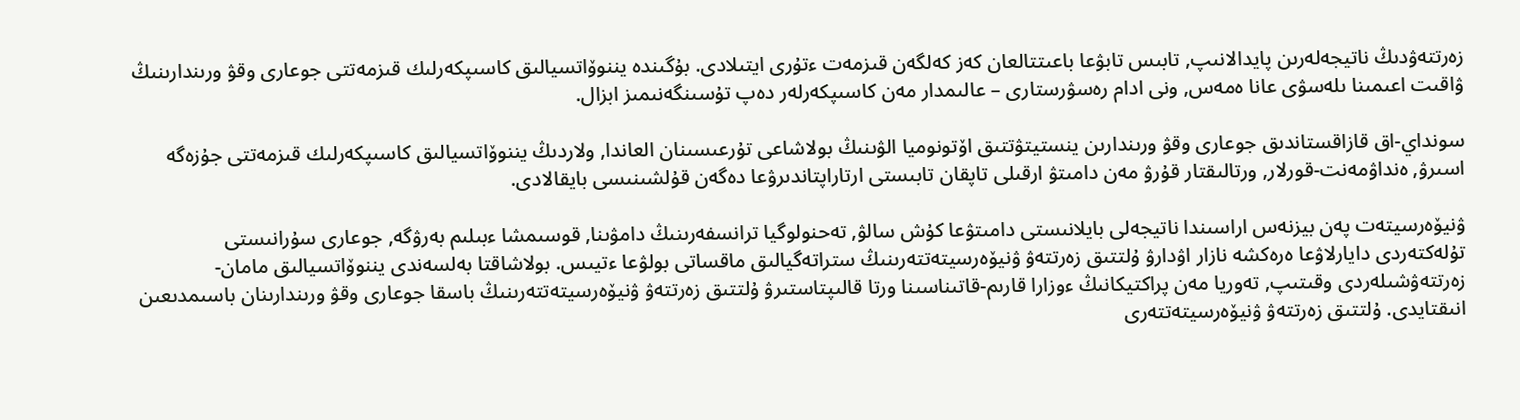زەرتتەۋدىڭ ناتيجەلەرىن پايدالانىپ, تابىس تابۋعا باعىتتالعان كەز كەلگەن قىزمەت ءتۇرى ايتىلادى. بۇگىندە يننوۆاتسيالىق كاسىپكەرلىك قىزمەتتى جوعارى وقۋ ورىندارىنىڭ ۋاقىت اعىمىنا ىلەسۋى عانا ەمەس, ونى ادام رەسۋرستارى – عالىمدار مەن كاسىپكەرلەر دەپ تۇسىنگەنىمىز ابزال.

سونداي-اق قازاقستاندىق جوعارى وقۋ ورىندارىن ينستيتۋتتىق اۆتونوميا الۋىنىڭ بولاشاعى تۇرعىسىنان العاندا, ولاردىڭ يننوۆاتسيالىق كاسىپكەرلىك قىزمەتتى جۇزەگە اسىرۋ, ەنداۋمەنت-قورلار, ورتالىقتار قۇرۋ مەن دامىتۋ ارقىلى تاپقان تابىستى ارتاراپتاندىرۋعا دەگەن قۇلشىنىسى بايقالادى.

ۋنيۆەرسيتەت پەن بيزنەس اراسىندا ناتيجەلى بايلانىستى دامىتۋعا كۇش سالۋ, تەحنولوگيا ترانسفەرىنىڭ دامۋىنا, قوسىمشا ءبىلىم بەرۋگە, جوعارى سۇرانىستى تۇلەكتەردى دايارلاۋعا ەرەكشە نازار اۋدارۋ ۇلتتىق زەرتتەۋ ۋنيۆەرسيتەتتەرىنىڭ ستراتەگيالىق ماقساتى بولۋعا ءتيىس. بولاشاقتا بەلسەندى يننوۆاتسيالىق مامان-زەرتتەۋشىلەردى وقىتىپ, تەوريا مەن پراكتيكانىڭ ءوزارا قارىم-قاتىناسىنا ورتا قالىپتاستىرۋ ۇلتتىق زەرتتەۋ ۋنيۆەرسيتەتتەرىنىڭ باسقا جوعارى وقۋ ورىندارىنان باسىمدىعىن انىقتايدى. ۇلتتىق زەرتتەۋ ۋنيۆەرسيتەتتەرى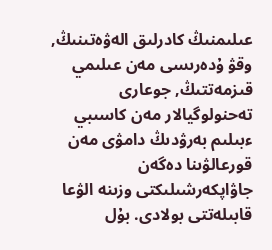عىلىمنىڭ كادرلىق الەۋەتىنىڭ, وقۋ ۇدەرىسى مەن عىلىمي قىزمەتتىڭ, جوعارى تەحنولوگيالار مەن كاسىبي ءبىلىم بەرۋدىڭ دامۋى مەن قورعالۋىنا دەگەن جاۋاپكەرشىلىكتى وزىنە الۋعا قابىلەتتى بولادى. بۇل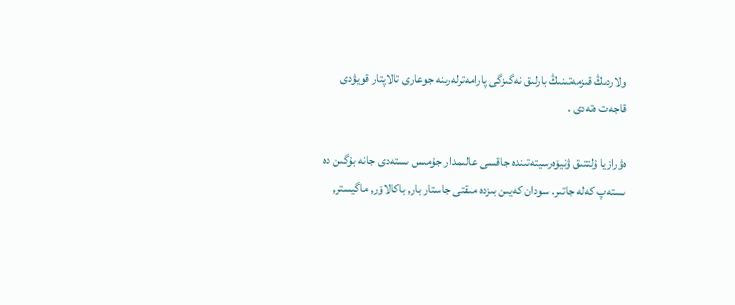ولاردىڭ قىزمەتىنىڭ بارلىق نەگىزگى پارامەترلەرىنە جوعارى تالاپتار قويۋدى قاجەت ەتەدى .

ەۋرازيا ۇلتتىق ۋنيۆەرسيتەتىندە جاقسى عالىمدار جۇمىس ىستەدى جانە بۇگىن دە ىستەپ كەلە جاتىر. سودان كەيىن بىزدە مىقتى جاستار بار, باكالاۆر, ماگيستر,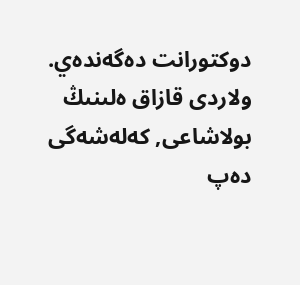دوكتورانت دەگەندەي. ولاردى قازاق ەلىنىڭ بولاشاعى, كەلەشەگى دەپ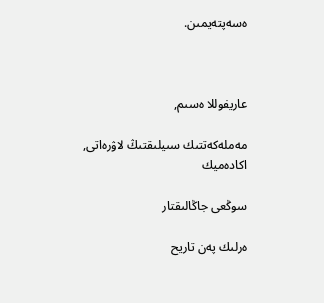ەسەپتەيمىن.



عاريفوللا ەسىم,

مەملەكەتتىك سىيلىقتىڭ لاۋرەاتى, اكادەميك

سوڭعى جاڭالىقتار

ەرلىك پەن تاريح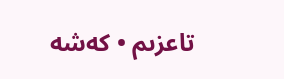تاعزىم • كەشە